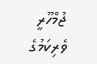ޖުމްހޫރީ ވެރިކަމުގެ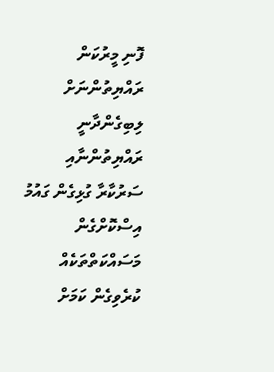ފޮނި މީރުކަން ރައްޔިތުންނަށް ލިބިގެންދާނީ ރައްޔިތުންނާއި ސަރުކާރާ ގުޅިގެން ގައުމު އިސްކޮށްގެން މަސައްކަތްތަކެއް ކުރެވިގެން ކަމަށް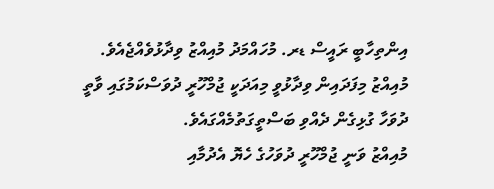އިންތިހާބީ ރައީސް ޑރ. މުހައްމަދު މުއިއްޒު ވިދާޅުވެއްޖެއެވެ.
މުއިއްޒު މިފަދައިން ވިދާޅުވީ މިއަދަކީ ޖުމްހޫރީ ދުވަސްކަމުގައި ވާތީ ދުވަހާ ގުޅިގެން ދެއްވި ބަސްތީގަތުމެއްގައެވެ.
މުއިއްޒު ވަނީ ޖުމްހޫރީ ދުވަހުގެ ހެޔޮ އެދުމާއި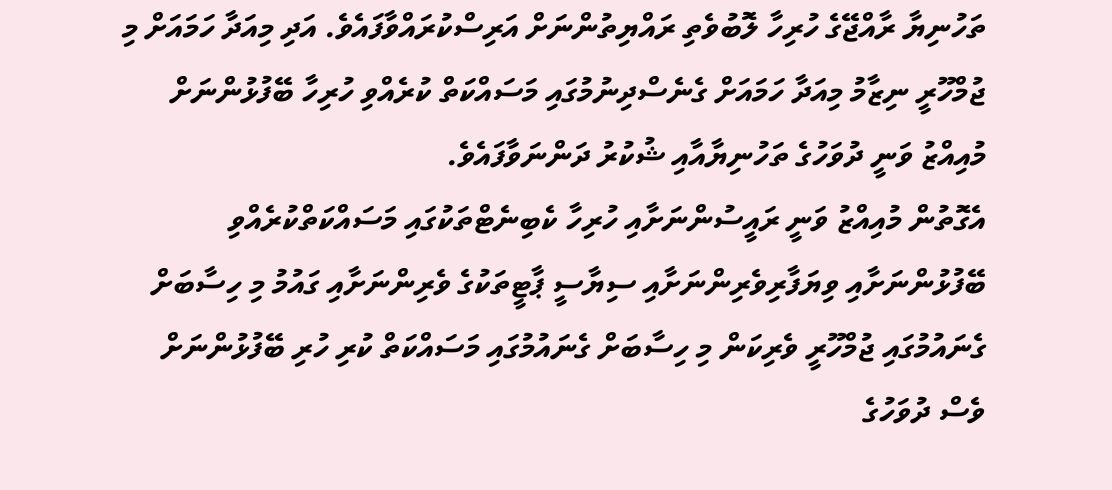ތަހުނިޔާ ރާއްޖޭގެ ހުރިހާ ލޮބުވެތި ރައްޔިތުންނަށް އަރިސްކުރައްވާފައެވެ. އަދި މިއަދާ ހަމައަށް މި ޖުމްހޫރީ ނިޒާމު މިއަދާ ހަމައަށް ގެނެސްދިނުމުގައި މަސައްކަތް ކުރެއްވި ހުރިހާ ބޭފުޅުންނަށް މުއިއްޒު ވަނީ ދުވަހުގެ ތަހުނިޔާއާއި ޝުކުރު ދަންނަވާފައެވެ.
އެގޮތުން މުއިއްޒު ވަނީ ރައީސުންނަށާއި ހުރިހާ ކެބިނެޓްތަކުގައި މަސައްކަތްކުރެއްވި ބޭފުޅުންނަށާއި ވިޔަފާރިވެރިންނަށާއި ސިޔާސީ ޕާޓީތަކުގެ ވެރިންނަށާއި ގައުމު މި ހިސާބަށް ގެނައުމުގައި ޖުމްހޫރީ ވެރިކަން މި ހިސާބަށް ގެނައުމުގައި މަސައްކަތް ކުރި ހުރި ބޭފުޅުންނަށް ވެސް ދުވަހުގެ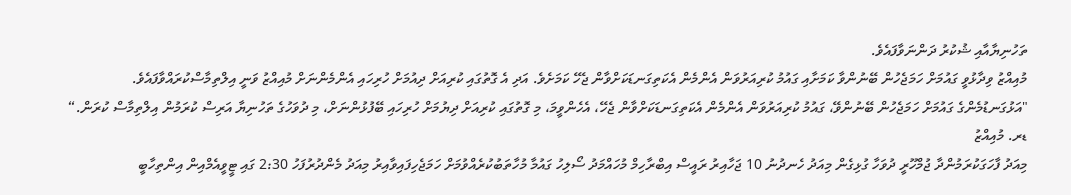ތަހުނިޔާއާއި ޝުކުރު ދަންނަވާފައެވެ.
މުއިއްޒު ވިދާޅުވީ ގައުމަށް ހަމަޖެހުން ބޭނުންވާ ކަމަށާއި ގައުމު ކުރިއަރުވަން އެންމެން އެކަތިގަނޑަކަށްވާން ޖެހޭ ކަމަށެވެ. އަދި އެ ގޮތުގައި ކުރިއަށް ދިއުމަށް ހުރިހައި އެންމެންނަށް މުއިއްޒު ވަނީ އިލްތިމާސްކުރައްވާފައެވެ.
"އަޅުގަނޑުމެންގެ ގައުމަށް ހަމަޖެހުން ބޭނުންވޭ، ގައުމު ކުރިއަރުވަން އެންމެން އެކަތިގަނޑަކަށްވާން ޖެހޭ، އެހެންވީމަ، މި ގޮތުގައި ކުރިއަށް ދިޔުމަށް ހުރިހައި ބޭފުޅުންނަށް، މި ދުވަހުގެ ތަހުނިޔާ އަރިސް ކުރަމުން އިލްތިމާސް ކުރަން.“
ޑރ. މުއިއްޒު
މިއަދު ފާހަގަކުރަމުންދާ ޖުމްހޫރީ ދުވަހާ ގުޅިގެން މިއަދު ހެނދުނު 10 ޖަހާއިރު ރައީސް އިބްރާހިމް މުހައްމަދު ސޯލިހު ގައުމާ މުހާތަބުކުރެއްވުމަށް ހަމަޖެހިފައިވާއިރު މިއަދު މެންދުރުފަހު 2:30 ގައި ޓީވީއެމްއިން އިންތިހާބީ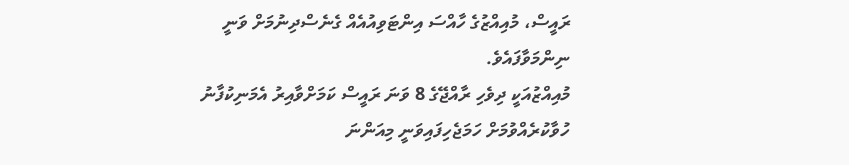ރައީސް، މުއިއްޒުގެ ހާއްސަ އިންޓަވިއުއެއް ގެނެސްދިނުމަށް ވަނީ ނިންމަވާފައެވެ.
މުއިއްޒުއަކީ ދިވެހި ރާއްޖޭގެ 8 ވަނަ ރައީސް ކަމަށްވާއިރު އެމަނިކުފާނު ހުވާކުރެއްވުމަށް ހަމަޖެހިފައިވަނީ މިއަންނަ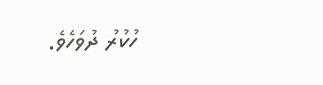ހުކުރު ދުވަހެވެ.